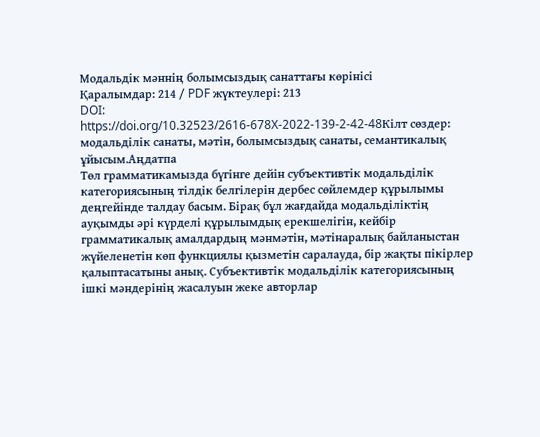Модальдік мәннің болымсыздық санаттағы көрінісі
Қаралымдар: 214 / PDF жүктеулері: 213
DOI:
https://doi.org/10.32523/2616-678X-2022-139-2-42-48Кілт сөздер:
модальділік санаты, мәтін, болымсыздық санаты, семантикалық ұйысым.Аңдатпа
Төл грамматикамызда бүгінге дейін субъективтік модальділік категориясының тілдік белгілерін дербес сөйлемдер құрылымы деңгейінде талдау басым. Бірақ бұл жағдайда модальділіктің ауқымды әрі күрделі құрылымдық ерекшелігін, кейбір грамматикалық амалдардың мәнмәтін, мәтінаралық байланыстан жүйеленетін көп функциялы қызметін саралауда, бір жақты пікірлер қалыптасатыны анық. Субъективтік модальділік категориясының ішкі мәндерінің жасалуын жеке авторлар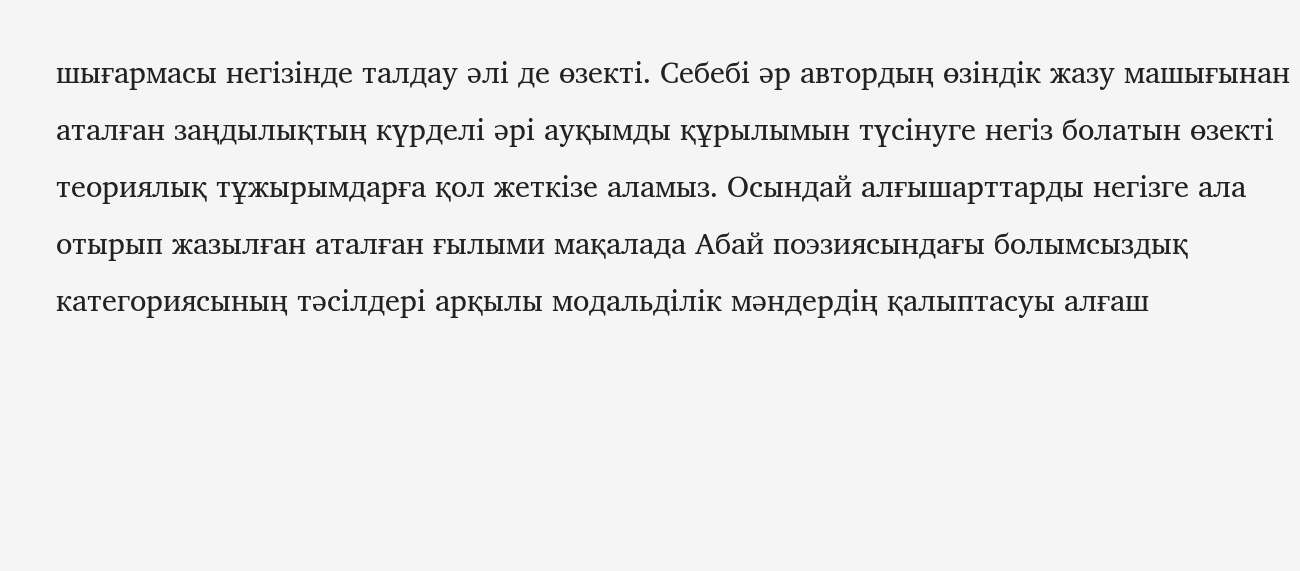шығармаcы негізінде талдау әлі де өзекті. Себебі әр автордың өзіндік жазу машығынан аталған заңдылықтың күрделі әрі ауқымды құрылымын түсінуге негіз болатын өзекті теориялық тұжырымдарға қол жеткізе аламыз. Осындай алғышарттарды негізге ала отырып жазылған аталған ғылыми мақалада Абай поэзиясындағы болымсыздық категориясының тәсілдері арқылы модальділік мәндердің қалыптасуы алғаш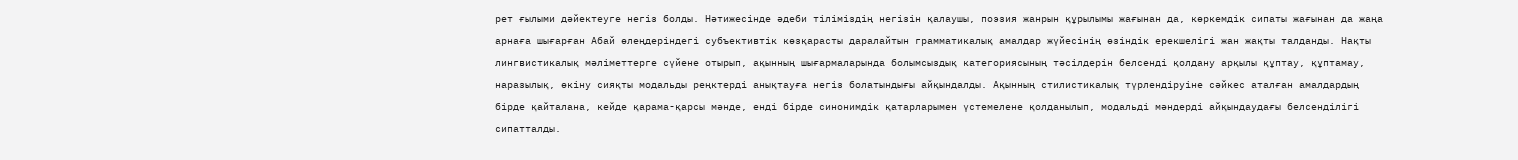рет ғылыми дәйектеуге негіз болды. Нәтижесінде әдеби тіліміздің негізін қалаушы, поэзия жанрын құрылымы жағынан да, көркемдік сипаты жағынан да жаңа арнаға шығарған Абай өлеңдеріндегі субъективтік көзқарасты даралайтын грамматикалық амалдар жүйесінің өзіндік ерекшелігі жан жақты талданды. Нақты лингвистикалық мәліметтерге сүйене отырып, ақынның шығармаларында болымсыздық категориясының тәсілдерін белсенді қолдану арқылы құптау, құптамау, наразылық, өкіну сияқты модальды реңктерді анықтауға негіз болатындығы айқындалды. Ақынның стилистикалық түрлендіруіне сәйкес аталған амалдардың бірде қайталана, кейде қарама-қарсы мәнде, енді бірде синонимдік қатарларымен үстемелене қолданылып, модальді мәндерді айқындаудағы белсенділігі сипатталды.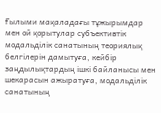Ғылыми мақаладағы тұжырымдар мен ой қорытулар субъективтік модальділік санатының теориялық белгілерін дамытуға, кейбір заңдылықтардың ішкі байланысы мен шекарасын ажыратуға, модальділік санатының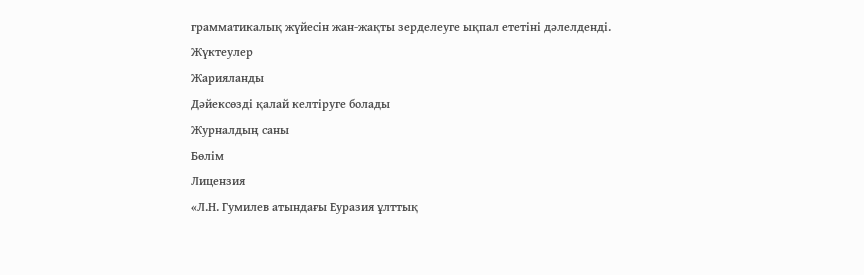грамматикалық жүйесін жан-жақты зерделеуге ықпал ететіні дәлелденді.
Жүктеулер
Жарияланды
Дәйексөзді қалай келтіруге болады
Журналдың саны
Бөлім
Лицензия
«Л.Н. Гумилев атындағы Еуразия ұлттық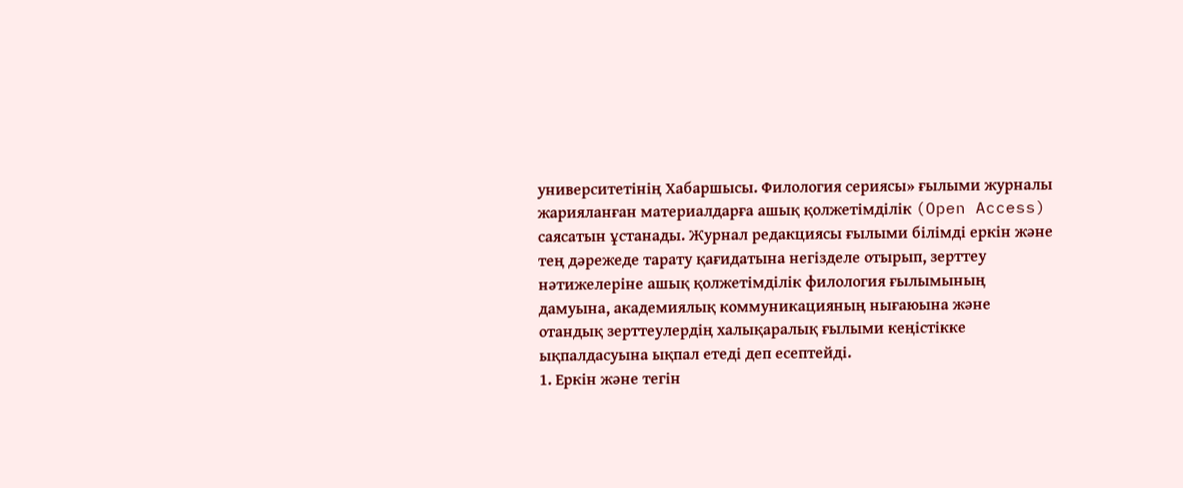университетінің Хабаршысы. Филология сериясы» ғылыми журналы жарияланған материалдарға ашық қолжетімділік (Open Access) саясатын ұстанады. Журнал редакциясы ғылыми білімді еркін және тең дәрежеде тарату қағидатына негізделе отырып, зерттеу нәтижелеріне ашық қолжетімділік филология ғылымының дамуына, академиялық коммуникацияның нығаюына және отандық зерттеулердің халықаралық ғылыми кеңістікке ықпалдасуына ықпал етеді деп есептейді.
1. Еркін және тегін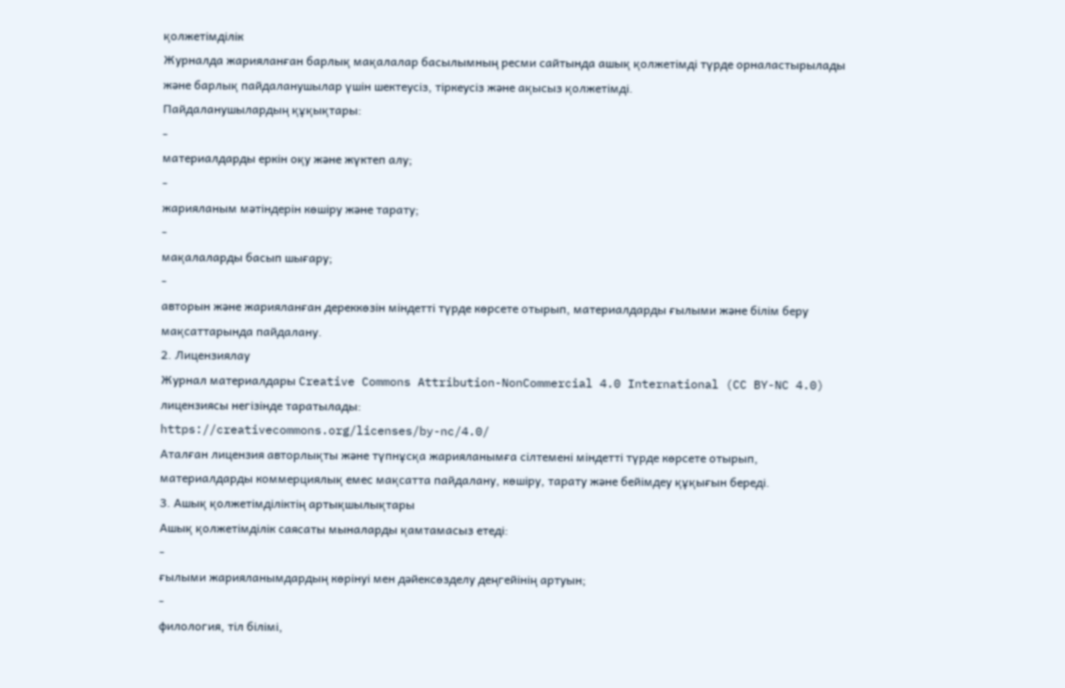қолжетімділік
Журналда жарияланған барлық мақалалар басылымның ресми сайтында ашық қолжетімді түрде орналастырылады және барлық пайдаланушылар үшін шектеусіз, тіркеусіз және ақысыз қолжетімді.
Пайдаланушылардың құқықтары:
-
материалдарды еркін оқу және жүктеп алу;
-
жарияланым мәтіндерін көшіру және тарату;
-
мақалаларды басып шығару;
-
авторын және жарияланған дереккөзін міндетті түрде көрсете отырып, материалдарды ғылыми және білім беру мақсаттарында пайдалану.
2. Лицензиялау
Журнал материалдары Creative Commons Attribution-NonCommercial 4.0 International (CC BY-NC 4.0) лицензиясы негізінде таратылады:
https://creativecommons.org/licenses/by-nc/4.0/
Аталған лицензия авторлықты және түпнұсқа жарияланымға сілтемені міндетті түрде көрсете отырып, материалдарды коммерциялық емес мақсатта пайдалану, көшіру, тарату және бейімдеу құқығын береді.
3. Ашық қолжетімділіктің артықшылықтары
Ашық қолжетімділік саясаты мыналарды қамтамасыз етеді:
-
ғылыми жарияланымдардың көрінуі мен дәйексөзделу деңгейінің артуын;
-
филология, тіл білімі,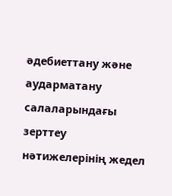әдебиеттану және аударматану салаларындағы зерттеу нәтижелерінің жедел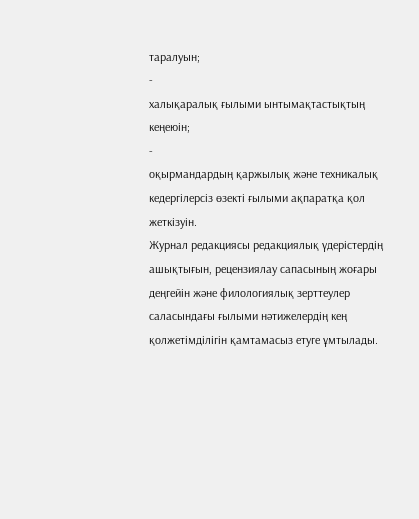таралуын;
-
халықаралық ғылыми ынтымақтастықтың кеңеюін;
-
оқырмандардың қаржылық және техникалық кедергілерсіз өзекті ғылыми ақпаратқа қол жеткізуін.
Журнал редакциясы редакциялық үдерістердің ашықтығын, рецензиялау сапасының жоғары деңгейін және филологиялық зерттеулер саласындағы ғылыми нәтижелердің кең қолжетімділігін қамтамасыз етуге ұмтылады.